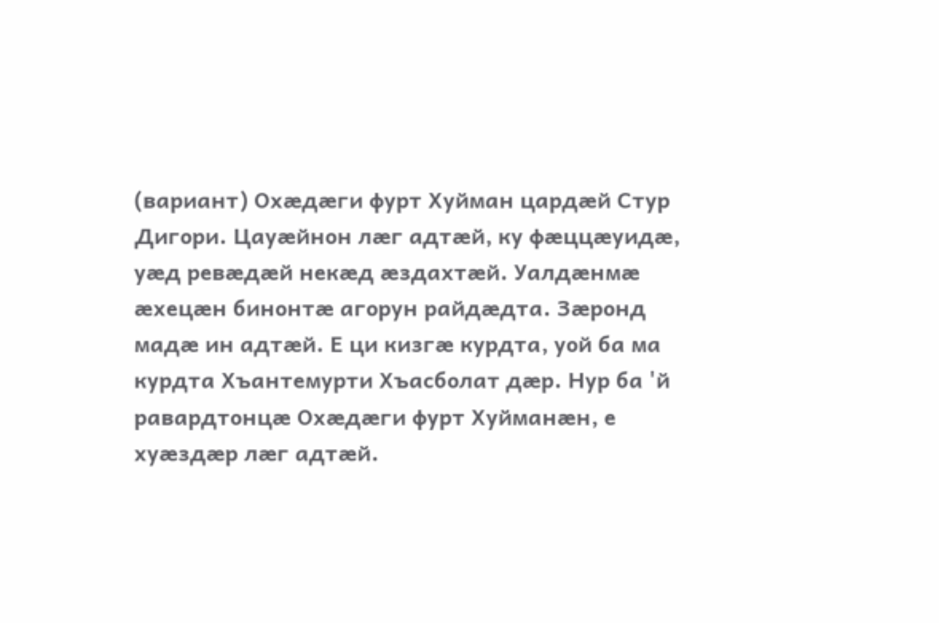(вариант) Охæдæги фурт Хуйман цардæй Стур Дигори. Цауæйнон лæг адтæй, ку фæццæуидæ, уæд ревæдæй некæд æздахтæй. Уалдæнмæ æхецæн бинонтæ агорун райдæдта. Зæронд мадæ ин адтæй. Е ци кизгæ курдта, уой ба ма курдта Хъантемурти Хъасболат дæр. Нур ба 'й равардтонцæ Охæдæги фурт Хуйманæн, е хуæздæр лæг адтæй.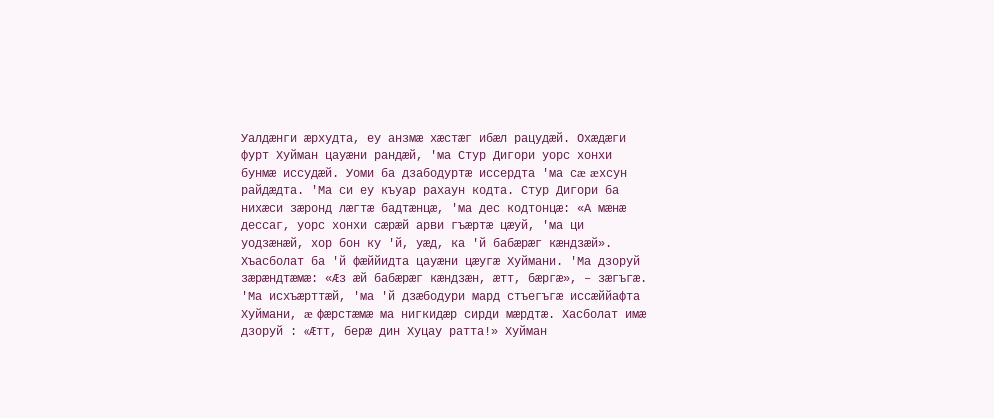Уалдæнги æрхудта, еу анзмæ хæстæг ибæл рацудæй. Охæдæги фурт Хуйман цауæни рандæй, 'ма Стур Дигори уорс хонхи бунмæ иссудæй. Уоми ба дзабодуртæ иссердта 'ма сæ æхсун райдæдта. 'Ма си еу къуар рахаун кодта. Стур Дигори ба нихæси зæронд лæгтæ бадтæнцæ, 'ма дес кодтонцæ: «А мæнæ дессаг, уорс хонхи сæрæй арви гъæртæ цæуй, 'ма ци уодзæнæй, хор бон ку 'й, уæд, ка 'й бабæрæг кæндзæй». Хъасболат ба 'й фæййидта цауæни цæугæ Хуймани. 'Ма дзоруй зæрæндтæмæ: «Æз æй бабæрæг кæндзæн, æтт, бæргæ», – зæгъгæ. 'Ма исхъæрттæй, 'ма 'й дзæбодури мард стъегъгæ иссæййафта Хуймани, æ фæрстæмæ ма нигкидæр сирди мæрдтæ. Хасболат имæ дзоруй : «Æтт, берæ дин Хуцау ратта!» Хуйман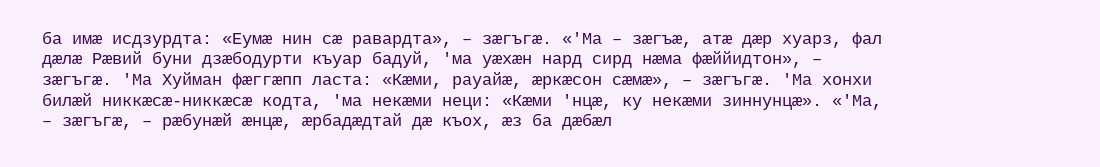ба имæ исдзурдта: «Еумæ нин сæ равардта», – зæгъгæ. «'Ма – зæгъæ, атæ дæр хуарз, фал дæлæ Рæвий буни дзæбодурти къуар бадуй, 'ма уæхæн нард сирд нæма фæййидтон», – зæгъгæ. 'Ма Хуйман фæггæпп ласта: «Кæми, рауайæ, æркæсон сæмæ», – зæгъгæ. 'Ма хонхи билæй никкæсæ-никкæсæ кодта, 'ма некæми неци: «Кæми 'нцæ, ку некæми зиннунцæ». «'Ма, – зæгъгæ, – рæбунæй æнцæ, æрбадæдтай дæ къох, æз ба дæбæл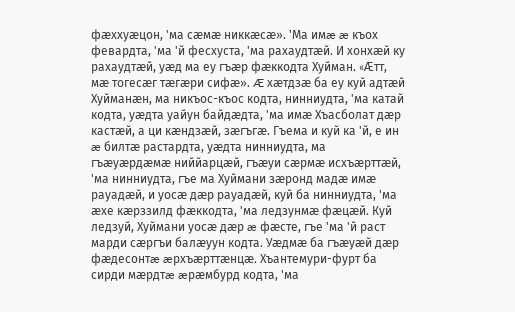фæххуæцон, 'ма сæмæ никкæсæ». 'Ма имæ æ къох февардта, 'ма 'й фесхуста, 'ма рахаудтæй. И хонхæй ку рахаудтæй, уæд ма еу гъæр фæккодта Хуйман. «Æтт, мæ тогесæг тæгæри сифæ». Æ хæтдзæ ба еу куй адтæй Хуйманæн, ма никъос-къос кодта, нинниудта, 'ма катай кодта, уæдта уайун байдæдта, 'ма имæ Хъасболат дæр кастæй, а ци кæндзæй, зæгъгæ. Гъема и куй ка 'й, е ин æ билтæ растардта, уæдта нинниудта, ма гъæуæрдæмæ ниййарцæй, гъæуи сæрмæ исхъæрттæй, 'ма нинниудта, гъе ма Хуймани зæронд мадæ имæ рауадæй, и уосæ дæр рауадæй, куй ба нинниудта, 'ма æхе кæрззилд фæккодта, 'ма ледзунмæ фæцæй. Куй ледзуй, Хуймани уосæ дæр æ фæсте, гъе 'ма 'й раст марди сæргъи балæуун кодта. Уæдмæ ба гъæуæй дæр фæдесонтæ æрхъæрттæнцæ. Хъантемури-фурт ба сирди мæрдтæ æрæмбурд кодта, 'ма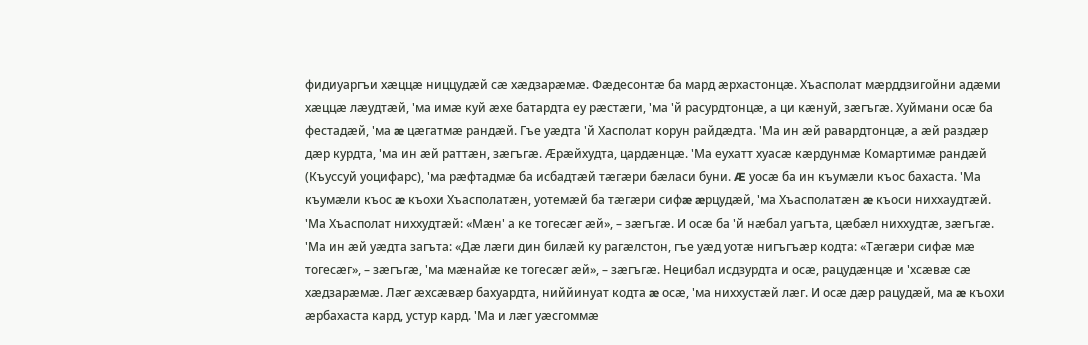фидиуаргъи хæццæ ниццудæй сæ хæдзарæмæ. Фæдесонтæ ба мард æрхастонцæ. Хъасполат мæрддзигойни адæми хæццæ лæудтæй, 'ма имæ куй æхе батардта еу рæстæги, 'ма 'й расурдтонцæ, а ци кæнуй, зæгъгæ. Хуймани осæ ба фестадæй, 'ма æ цæгатмæ рандæй. Гъе уæдта 'й Хасполат корун райдæдта. 'Ма ин æй равардтонцæ, а æй раздæр дæр курдта, 'ма ин æй раттæн, зæгъгæ. Æрæйхудта, цардæнцæ. 'Ма еухатт хуасæ кæрдунмæ Комартимæ рандæй (Къуссуй уоцифарс), 'ма рæфтадмæ ба исбадтæй тæгæри бæласи буни. Æ уосæ ба ин къумæли къос бахаста. 'Ма къумæли къос æ къохи Хъасполатæн, уотемæй ба тæгæри сифæ æрцудæй, 'ма Хъасполатæн æ къоси ниххаудтæй. 'Ма Хъасполат ниххудтæй: «Мæн' а ке тогесæг æй», – зæгъгæ. И осæ ба 'й нæбал уагъта, цæбæл ниххудтæ, зæгъгæ. 'Ма ин æй уæдта загъта: «Дæ лæги дин билæй ку рагæлстон, гъе уæд уотæ нигъгъæр кодта: «Тæгæри сифæ мæ тогесæг», – зæгъгæ, 'ма мæнайæ ке тогесæг æй», – зæгъгæ. Нецибал исдзурдта и осæ, рацудæнцæ и 'хсæвæ сæ хæдзарæмæ. Лæг æхсæвæр бахуардта, ниййинуат кодта æ осæ, 'ма ниххустæй лæг. И осæ дæр рацудæй, ма æ къохи æрбахаста кард, устур кард. 'Ма и лæг уæсгоммæ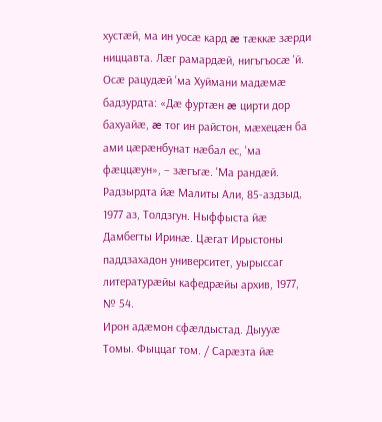хустæй, ма ин уосæ кард æ тæккæ зæрди ниццавта. Лæг рамардæй, нигъгъосæ 'й. Осæ рацудæй 'ма Хуймани мадæмæ бадзурдта: «Дæ фуртæн æ цирти дор бахуайæ, æ тог ин райстон, мæхецæн ба ами цæрæнбунат нæбал ес, 'ма фæццæун», – зæгъгæ. 'Ма рандæй.
Радзырдта йæ Малиты Али, 85-аздзыд, 1977 аз, Толдзгун. Ныффыста йæ Дамбегты Иринæ. Цæгат Ирыстоны паддзахадон университет, уырыссаг литературæйы кафедрæйы архив, 1977, № 54.
Ирон адæмон сфæлдыстад. Дыууæ Томы. Фыццаг том. / Сарæзта йæ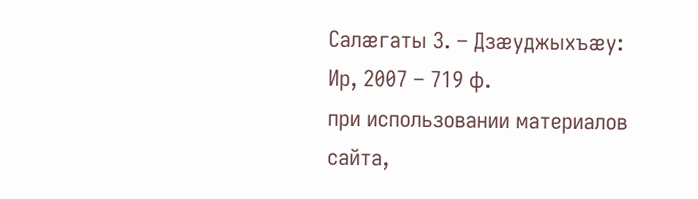Салæгаты З. – Дзæуджыхъæу: Ир, 2007 – 719 ф.
при использовании материалов сайта,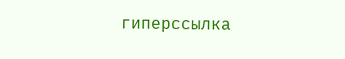гиперссылка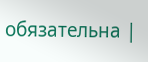обязательна |